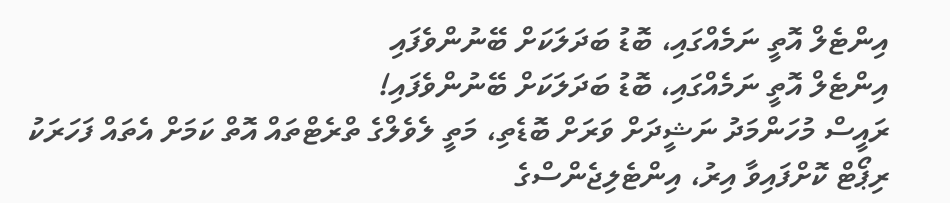އިންޓެލް އޮތީ ނަމެއްގައި، ބޮޑު ބަދަލަކަށް ބޭނުންވެފައި
އިންޓެލް އޮތީ ނަމެއްގައި، ބޮޑު ބަދަލަކަށް ބޭނުންވެފައި!
ރައީސް މުހަންމަދު ނަޝީދަށް ވަރަށް ބޮޑެތި، މަތީ ލެވެލްގެ ތްރެޓްތައް އޮތް ކަމަށް އެތައް ފަހަރަކު ރިޕޯޓް ކޮށްފައިވާ އިރު، އިންޓެލިޖެންސްގެ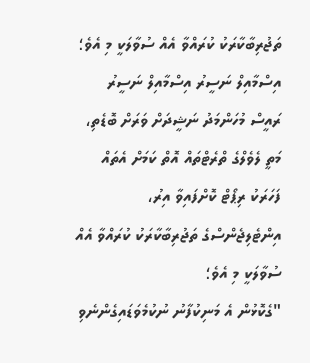ތަޖުރިބާކާރަކު ކުރައްވާ އެއް ސުވާލަކީ މި އެވެ؛
އިސްމާއިލް ނަސީރު އިސްމާއިލް ނަސީރު
ރައީސް މުހަންމަދު ނަޝީދަށް ވަރަށް ބޮޑެތި، މަތީ ލެވެލްގެ ތްރެޓްތައް އޮތް ކަމަށް އެތައް ފަހަރަކު ރިޕޯޓް ކޮށްފައިވާ އިރު، އިންޓެލިޖެންސްގެ ތަޖުރިބާކާރަކު ކުރައްވާ އެއް ސުވާލަކީ މި އެވެ؛
"ގެކޮޅުން އެ މަނިކުފާނު ނުކުމެވަޑައިގެންނެވި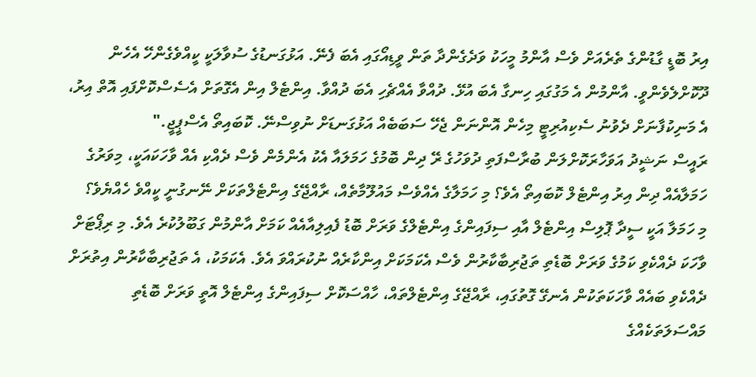އިރު ބޮޑީ ގާޑުންގެ ތެރެއަށް ވެސް އާންމު މީހަކު ވަދެގެންދާ ތަން ވީޑިއޯގައި އެބަ ފެނޭ. އަޅުގަނޑުގެ ސުވާލަކީ ކީއްވެގެންހޭ އެހެން ދޫކޮށްލެވެންވީ. އާންމުން އެ މަގުގައި ހިނގާ އެބަ އުޅޭ. ދުއްވާ އެއްޗެހި އެބަ ދުއްވާ. އިންޓެލް އިން އެގޮތަށް އެސެސްކޮށްފައި އޮތް އިރު، އެ މަނިކުފާނަށް ދެވުނު ސެކިއުރިޓީ މިހެން އޮންނަން ޖެހޭ ސަބަބެއް އަޅުގަނޑަށް ނުވިސްނޭ. ކޮބައިތޯ އެސްޕީޖީ."
ރައީސް ނަޝީދު އަވަހާރަކޮށްލަން ބުރާސްފަތި ދުވަހުގެ ރޭ ދިން ބޮމުގެ ހަމަލައާ އެކު އެންމެން ވެސް ދެއްކި އެއް ވާހަކައަކީ، މިވަރުގެ ހަމަލާއެއް ދިން އިރު އިންޓެލް ކޮބައިތޯ އެވެ؟ މި ހަމަލާގެ އެއްވެސް މައުލޫމާތެއް، ރާއްޖޭގެ އިންޓެލްތަކަށް ނޭނގުނީ ކީއްވެ ހެއްޔެވެ؟
މި ހަމަލާ އަކީ ސީދާ ޕޮލިސް އިންޓެލް އާއި ސިފައިންގެ އިންޓެލްގެ ވަރަށް ބޮޑު ފެއިލިއާއެއް ކަމަށް އާންމުން ގަބޫލުކުރެ އެވެ. މި ރިޕޯޓަށް ވާހަކަ ދެއްކެވި ކަމުގެ ވަރަށް ބޮޑެތި ތަޖުރިބާކާރުން ވެސް އެކަމަކަށް އިންކާރެއް ނުކުރައްވަ އެވެ. އެކަމަކު، އެ ތަޖުރިބާކާރުން އިތުރަށް ދެއްކެވި ބައެއް ވާހަކަތަކުން އެނގޭ ގޮތުގައި، ރާއްޖޭގެ އިންޓެލްތައް، ހާއްސަކޮށް ސިފައިންގެ އިންޓެލް އޮތީ ވަރަށް ބޮޑެތި މައްސަލަތަކެއްގެ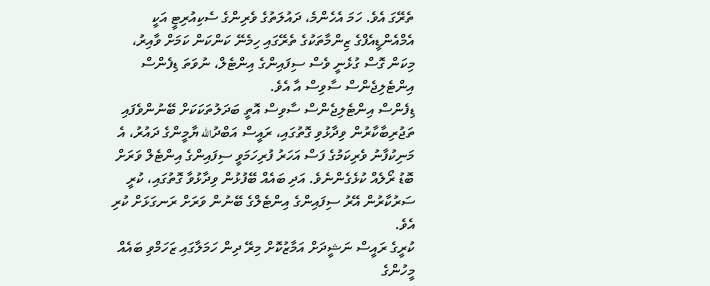ތެރޭގަ އެވެ. ހަމަ އެހެންމެ، ދައުލަތުގެ ވެރިންގެ ސެކިއުރިޓީ އަކީ އެމްއެންޑީއެފްގެ ޒިންމާތަކުގެ ތެރޭގައި ހިމެނޭ ކަންކަން ކަމަށް ވާއިރު، މިކަން ގޮސް ގުޅެނީ ވެސް ސިފައިންގެ އިންޓެލް، ނުވަތަ ޑިފެންސް އިންޓެލިޖެންސް ސާވިސް އާ އެވެ.
ޑިފެންސް އިންޓެލިޖެންސް ސާވިސް އޮތީ ބަދަލުތަކަކަށް ބޭނުންވެފައި
ތަޖުރިބާކާރުން ވިދާޅުވި ގޮތުގައި، ރައީސް އަބްދުالله ޔާމީންގެ ދައުރު، އެ މަނިކުފާނު ވެރިކަމުގެ ފަސް އަހަރު ފުރިހަމަވީ ސިފައިންގެ އިންޓެލް ވަރަށް ބޮޑު ރޯލެއް ކުޅެގެންނެވެ. އަދި ބައެއް ބޭފުޅުން ވިދާޅުވާ ގޮތުގައި، ކުރީ ސަރުކާރުން އޭރު ސިފައިންގެ އިންޓެލްގެ ބޭނުން ވަރަށް ރަނގަޅަށް ކުރި އެވެ.
ކުރީގެ ރައީސް ނަޝީދަށް އަމާޒުކޮށް މިރޭ ދިން ހަމަލާގައި ޒަހަމްވި ބައެއް މީހުންގެ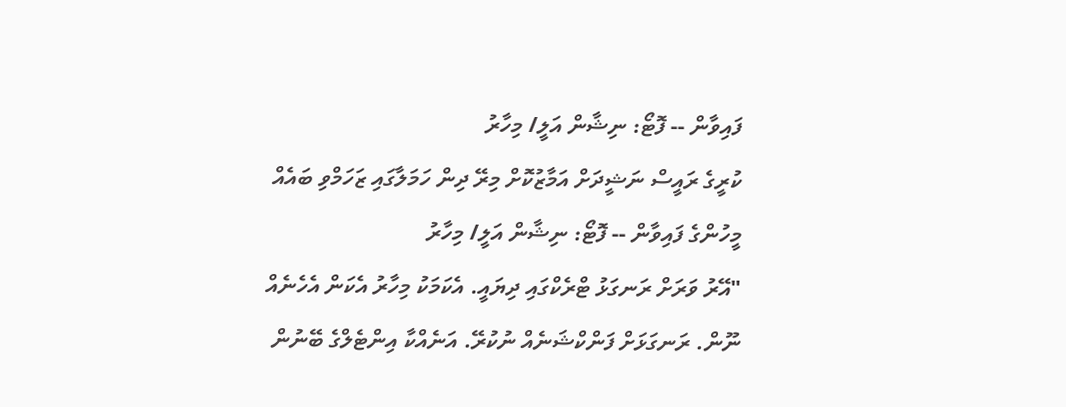ފައިވާން -- ފޮޓޯ: ނިޝާން އަލީ/ މިހާރު
ކުރީގެ ރައީސް ނަޝީދަށް އަމާޒުކޮށް މިރޭ ދިން ހަމަލާގައި ޒަހަމްވި ބައެއް މީހުންގެ ފައިވާން -- ފޮޓޯ: ނިޝާން އަލީ/ މިހާރު
"އޭރު ވަރަށް ރަނގަޅު ޓްރެކްގައި ދިޔައީ. އެކަމަކު މިހާރު އެކަން އެހެނެއް ނޫން. ރަނގަޅަށް ފަންކްޝަނެއް ނުކުރޭ. އަނެއްކާ އިންޓެލްގެ ބޭނުން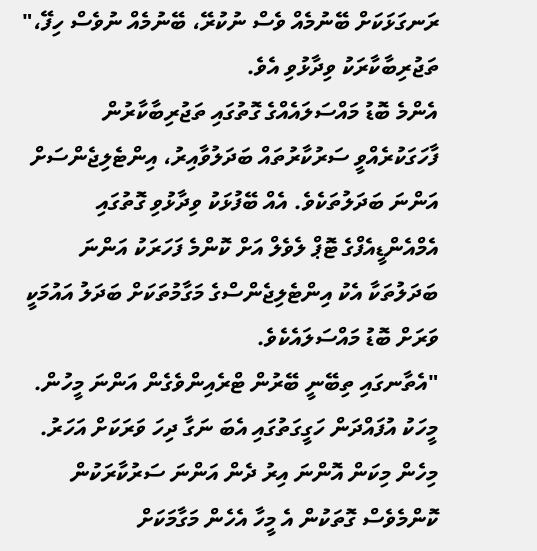ރަނގަޅަކަށް ބޭނުމެއް ވެސް ނުކުރޭ، ބޭނުމެއް ނުވެސް ހިފޭ،" ތަޖުރިބާކާރަކު ވިދާޅުވި އެވެ.
އެންމެ ބޮޑު މައްސަލައެއްގެ ގޮތުގައި ތަޖުރިބާކާރުން ފާހަގަކުރެއްވީ ސަރުކާރުތައް ބަދަލުވާއިރު، އިންޓެލިޖެންސަށް އަންނަ ބަދަލުތަކެވެ. އެއް ބޭފުޅަކު ވިދާޅުވި ގޮތުގައި އެމްއެންޑީއެފްގެ ޓޮޕް ލެވެލް އަށް ކޮންމެ ފަހަރަކު އަންނަ ބަދަލުތަކާ އެކު އިންޓެލިޖެންސްގެ މަގާމުތަކަށް ބަދަލު އައުމަކީ ވަރަށް ބޮޑު މައްސަލައެކެވެ.
"އެތާނގައި ތިބޭނީ ބޭރުން ޓްރެއިންވެގެން އަންނަ މީހުން. މީހަކު އުފައްދަން ހަގީގަތުގައި އެބަ ނަގާ ދިހަ ވަރަކަށް އަހަރު. މިހެން މިކަން އޮންނަ އިރު ދެން އަންނަ ސަރުކާރަކުން ކޮންމެވެސް ގޮތަކުން އެ މީހާ އެހެން މަގާމަކަށް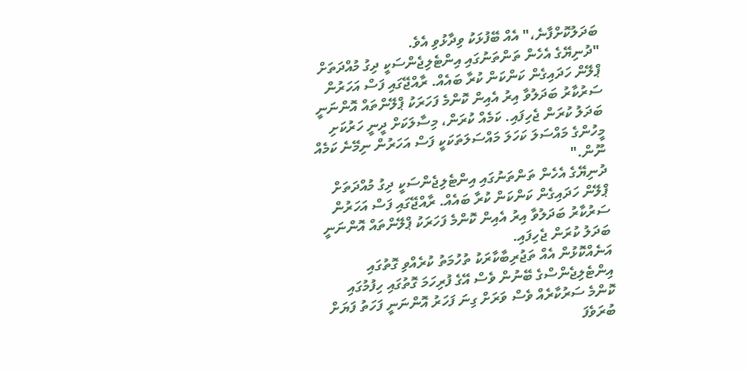ބަދަލުކޮށްފާނެ،" އެއް ބޭފުޅަކު ވިދާޅުވި އެވެ.
"ދުނިޔޭގެ އެހެން ތަންތަނުގައި އިންޓެލިޖެންސަކީ ދިގު މުއްދަތަށް ޕްލޭން ހަދައިގެން ކަންކަން ކުރާ ބައެއް. ރާއްޖޭގައި ފަސް އަހަރުން ސަރުކާރު ބަދަލުވާ އިރު އެއިން ކޮންމެ ފަހަރަކު ޕްލޭންތައް އޮންނަނީ ބަދަލު ކުރަން ޖެހިފައި. ކަމެއް ކުރަން، މިސާލަކަށް ދީނީ ހަރުކަށި މީހުންގެ މައްސަލަ ކަހަލަ މައްސަލަތަކަކީ ފަސް އަހަރުން ނިމޭނެ ކަމެއް ނޫން."
ދުނިޔޭގެ އެހެން ތަންތަނުގައި އިންޓެލިޖެންސަކީ ދިގު މުއްދަތަށް ޕްލޭން ހަދައިގެން ކަންކަން ކުރާ ބައެއް. ރާއްޖޭގައި ފަސް އަހަރުން ސަރުކާރު ބަދަލުވާ އިރު އެއިން ކޮންމެ ފަހަރަކު ޕްލޭންތައް އޮންނަނީ ބަދަލު ކުރަން ޖެހިފައި.
އަނެއްކޮޅުން އެއް ތަޖުރިބާކާރަކު ތުހުމަތު ކުރެއްވި ގޮތުގައި އިންޓެލިޖެންސްގެ ބޭނުން ވެސް އޭގެ ފުރިހަމަ ގޮތުގައި ހިފުމުގައި ކޮންމެ ސަރުކާރެއް ވެސް ވަރަށް ގިނަ ފަހަރު އޮންނަނީ ފަހަތު ފަޔަށް ބުރަވެފަ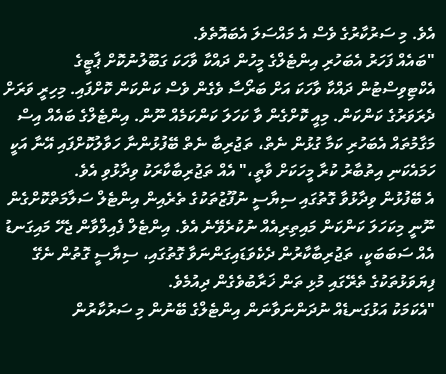އެވެ. މި ސަރުކާރުގެ ވެސް އެ މައްސަލަ އެބައޮތެވެ.
"ބައެއް ފަހަރު އެބަހުރި އިންޓެލްގެ މީހުން ދައްކާ ވާހަކަ ގަބޫލުނުކޮށް ޕާޓީގެ އެކްޓިވިސްޓުން ދައްކާ ވާހަކަ އަށް ބަރޯސާ ވެގެން ވެސް ކަންކަން ކޮށްފައި. މިހިރީ ވަރަށް ދެރަވަރުގެ ކަންކަން. މިއީ ކޮށްގެން ވާ ކަހަލަ ކަންކަމެއް ނޫން. އިންޓެލްގެ ބައެއް އިސް މަގާމުތައް އެބަހުރި ކަމާ ގުޅުން ނެތް، ތަޖުރިބާ ނެތް ބޭފުޅުންނާ ހަވާލުކޮށްފައި އޭނާ އަކީ ހަމައެކަނި އިތުބާރު ކުރާ މީހަކަށް ވާތީ،" އެއް ތަޖުރިބާކާރަކު ވިދާޅުވި އެވެ.
އެ ބޭފުޅުން ވިދާޅުވާ ގޮތުގައި ސިޔާސީ ނުފޫޒުތަކުގެ ތެރެއިން އިންޓެލް ސަލާމަތްކޮށްގެން ނޫނީ މިކަހަލަ ކަންކަން މައިތިރިއެއް ނުކުރެވޭނެ އެވެ. އިންޓެލް ފެއިލްވާން ޖެހޭ މައިގަނޑު އެއް ސަބަބަކީ، ތަޖުރިބާކާރުން ދެކެވަޑައިގަންނަވާ ގޮތުގައި، ސިޔާސީ ގޮތުން ނެގޭ ފިޔަވަޅުތަކުގެ ތެރޭގައި މުޅި ތަން ޚަރާބުވެގެން ދިއުމެވެ.
"އެކަމަކު އަޅުގަނޑެއް ނުދަންނަވާނަން އިންޓެލްގެ ބޭނުން މި ސަރުކާރުން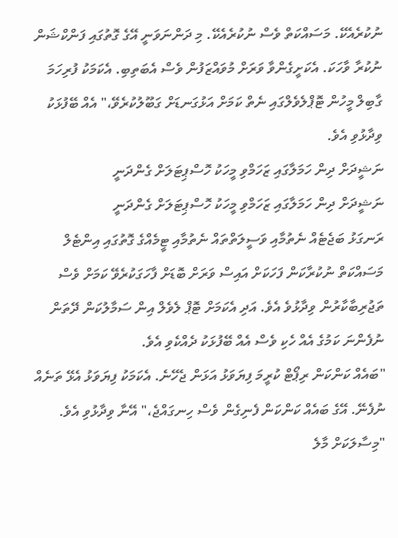ނުކުރެއެކޭ. މަސައްކަތް ވެސް ނުކުރެއެކޭ. މި ދަންނަވަނީ އޭގެ ގޮތުގައި ފަންކްޝަން ނުކުރާ ވާހަކަ. އެކަށީގެންވާ ވަރަށް މުވައްޒަފުން ވެސް އެބަތިބި. އެކަމަކު ފުރިހަމަ ގާބިލް މީހުން ޓޮޕްލެވެލްގައި ނެތް ކަމަށް އަޅުގަނޑަށް ގަބޫލުކުރެވޭ،" އެއް ބޭފުޅަކު ވިދާޅުވި އެވެ.
ނަޝީދަށް ދިން ހަމަލާގައި ޒަހަމްވި މީހަކު ހޮސްޕިޓަލަށް ގެންދަނީ
ނަޝީދަށް ދިން ހަމަލާގައި ޒަހަމްވި މީހަކު ހޮސްޕިޓަލަށް ގެންދަނީ
ރަނގަޅު ބަޖެޓެއް ނެތުމާއި ވަސީލަތްތައް ނެތުމާއި ޓީމެއްގެ ގޮތުގައި އިންޓެލް މަސައްކަތް ނުކުރާކަން ފަހަކަށް އައިސް ވަރަށް ބޮޑަށް ފާހަގަކުރެވޭ ކަމަށް ވެސް ތަޖުރިބާކާރުން ވިދާޅުވެ އެވެ. އަދި އެކަމަށް ޓޮޕް ލެވެލް އިން ސަމާލުކަން ދޭތަން ނުފެންނަ ކަމުގެ އެއް ހެކި ވެސް އެއް ބޭފުޅަކު ދެއްކެވި އެވެ.
"ބައެއް ކަންކަން ރިޕޯޓް ކުރީމަ ފިޔަވަޅު އަޅަން ޖެހޭނެ. އެކަމަކު ފިޔަވަޅު އެޅޭ ތަނެއް ނުފެނޭ. އޭގެ ބައެއް ކަންކަން ފެނިގެން ވެސް ހިނގައްޖެ،" އޭނާ ވިދާޅުވި އެވެ. "މިސާލަކަށް މާލެ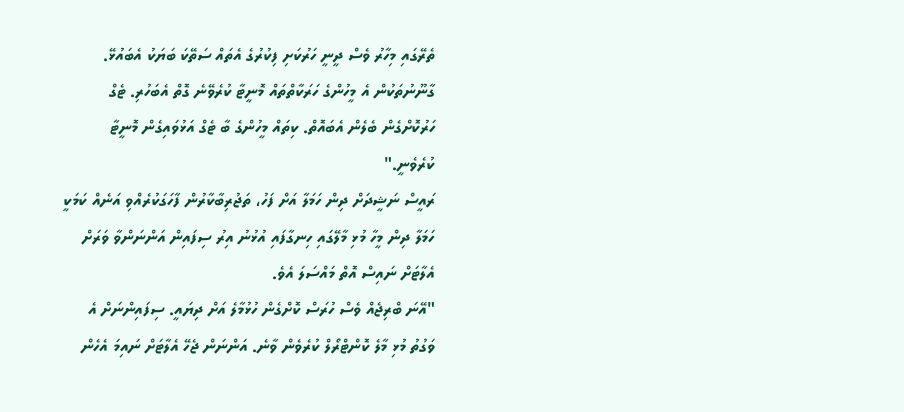ތެރޭގައި މިހާރު ވެސް ދީނީ ހަރުކަށި ފިކުރުގެ އެތައް ސަތޭކަ ބަޔަކު އެބައުޅޭ. ގާނޫނުތަކުން އެ މީހުންގެ ހަރަކާތްތައް މޮނީޓާ ކުރެވޭނެ ގޮތް އެބަހުރި. ޓެގް ހަރުކޮށްގެން ބެލެން އެބައޮތް. ކިތައް މީހުންގެ ބާ ޓެގް އަޅުވައިގެން މޮނީޓާ ކުރެވެނީ."
ރައީސް ނަޝީދަށް ދިން ހަމަލާ އަށް ފަހު، ތަޖުރިބާކާރުން ފާހަގަކުރެއްވި އަނެއް ކަމަކީ ހަމަލާ ދިން މީހާ މުޅި މާލޭގައި ހިނގާފައި އުޅުނު އިރު ސިފައިން އަންނަންވާ ވަރަށް އެލާޓަށް ނައިސް އޮތް މައްސަލަ އެވެ.
"އޭނަ ބްރިޖެއް ވެސް ހުރަސް ކޮށްގެން ހުޅުމާލެ އަށް ދިޔައީ. ސިފައިންނަށް އެ ވަގުތު މުޅި މާލެ ކޮންޓްރޯލް ކުރެވެން ވާނެ. އަންނަން ޖެހޭ އެލާޓަށް ނައިމަ އެހެން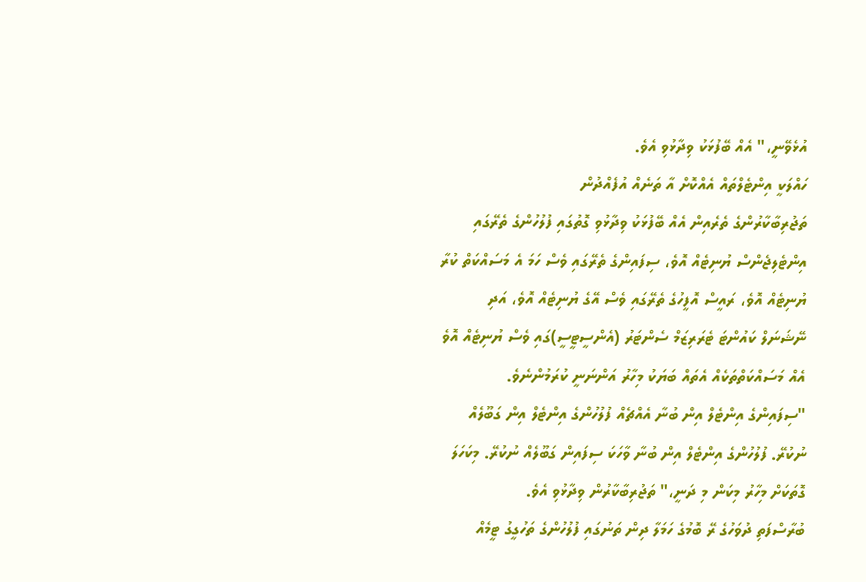އުޅެވޭނީ،" އެއް ބޭފުޅަކު ވިދާޅުވި އެވެ.
ހައްލަކީ އިންޓެލްތައް އެއްކޮށް އާ ތަނެއް އުފެއްދުން
ތަޖުރިބާކާރުންގެ ތެރެއިން އެއް ބޭފުޅަކު ވިދާޅުވި ގޮތުގައި ފުލުހުންގެ ތެރޭގައި އިންޓެލިޖެންސް ޔުނިޓެއް އޮވެ، ސިފައިންގެ ތެރޭގައި ވެސް ހަމަ އެ މަސައްކަތް ކުރާ ޔުނިޓެއް އޮވެ، ރައީސް އޮފީހުގެ ތެރޭގައި ވެސް އޭގެ ޔުނިޓެއް އޮވެ، އަދި ނޭޝަނަލް ކައުންޓަ ޓެރަރިޒަމް ސެންޓަރު (އެންސީޓީސީ)ގައި ވެސް ޔުނިޓެއް އޮވެ އެއް މަސައްކަތްތަކެއް އެތައް ބަޔަކު މިހާރު އަންނަނީ ކުރަމުންނެވެ.
"ސިފައިންގެ އިންޓެލް އިން ބުނާ އެއްޗެއް ފުލުހުންގެ އިންޓެލް އިން ގަބޫލެއް ނުކުރޭ. ފުލުހުންގެ އިންޓެލް އިން ބުނާ ވާހަކަ ސިފައިން ގަބޫލެއް ނުކުރޭ. މިކަހަލަ ގޮތަކަށް މިހާރު މިކަން މި ދަނީ،" ތަޖުރިބާކާރުން ވިދާޅުވި އެވެ.
ބުރާސްފަތި ދުވަހުގެ ރޭ ބޮމުގެ ހަމަލާ ދިން ތަނުގައި ފުލުހުންގެ ތަހުގީގު ޓީމެއް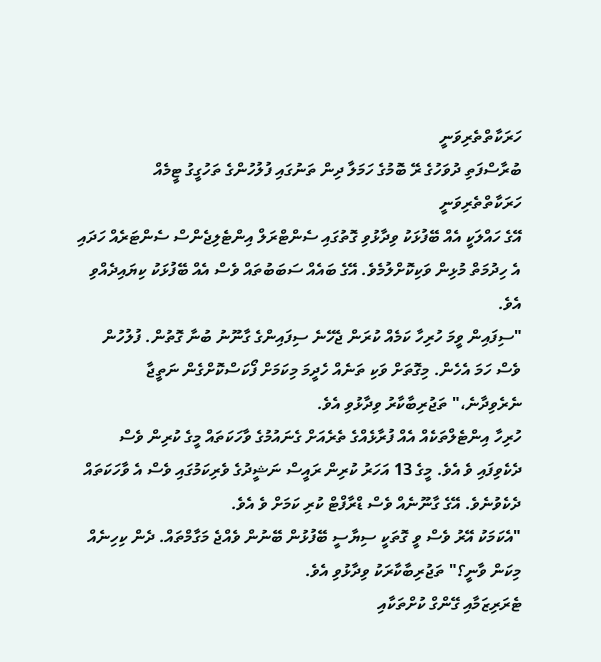ހަރަކާތްތެރިވަނީ
ބުރާސްފަތި ދުވަހުގެ ރޭ ބޮމުގެ ހަމަލާ ދިން ތަނުގައި ފުލުހުންގެ ތަހުގީގު ޓީމެއް ހަރަކާތްތެރިވަނީ
އޭގެ ހައްލަކީ އެއް ބޭފުޅަކު ވިދާޅުވި ގޮތުގައި ސެންޓްރަލް އިންޓެލިޖެންސް ސެންޓަރެއް ހަދައި އެ ހިދުމަތް މުޅިން ވަކިކޮށްލުމެވެ. އޭގެ ބައެއް ސަބަބުތައް ވެސް އެއް ބޭފުޅަކު ކިޔައިދެއްވި އެވެ.
"ސިފައިން ވީމަ ހުރިހާ ކަމެއް ކުރަން ޖެހޭނެ ސިފައިންގެ ގާނޫނު ބުނާ ގޮތުން. ފުލުހުން ވެސް ހަމަ އެހެން. މިގޮތަށް ވަކި ތަނެއް ހެދީމަ މިކަމަށް ފޯކަސްކޮށްގެން ނަތީޖާ ނެރެވިދާނެ،" ތަޖުރިބާކާރު ވިދާޅުވި އެވެ.
ހުރިހާ އިންޓެލްތަކެއް އެއް ފުރާޅެއްގެ ތެރެއަށް ގެނައުމުގެ ވާހަކަތައް މީގެ ކުރިން ވެސް ދެކެވިފައި ވެ އެވެ. މީގެ 13 އަހަރު ކުރިން ރައީސް ނަޝީދުގެ ވެރިކަމުގައި ވެސް އެ ވާހަކަތައް ދެކެވުނެވެ. އޭގެ ގާނޫނެއް ވެސް ޑްރާފްޓް ކުރި ކަމަށް ވެ އެވެ.
"އެކަމަކު އޭރު ވެސް ވީ ގޮތަކީ ސިޔާސީ ބޭފުޅުން ބޭނުން ވެއްޖެ މަގާމްތައް. ދެން ކިހިނެއް މިކަން ވާނީ؟" ތަޖުރިބާކާރަކު ވިދާޅުވި އެވެ.
ޓެރަރިޒަމާއި ގޭންގް ކުށްތަކާއި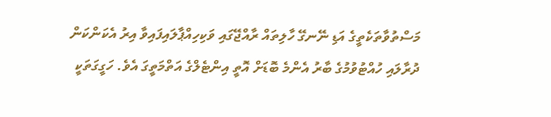މަސްތުވާތަކެތީގެ އަޑި ނޭނގޭ ހާލިތައް ރާއްޖޭގައި ވަކިހިއްޕާލައިފައިވާ އިރު އެކަންކަން ދުރާލައި ހުއްޓުވުމުގެ ބާރު އެންމެ ބޮޑަށް އޮތީ އިންޓެލްގެ އަތްމަތީގަ އެވެ. ހަގީގަތަކީ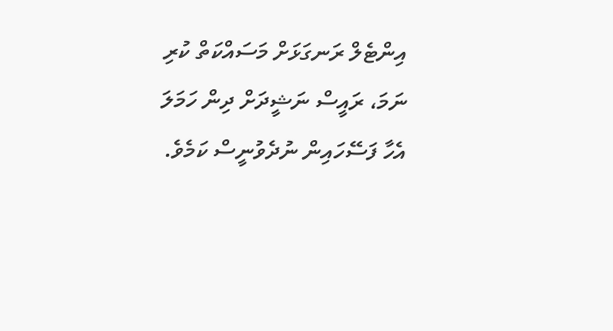އިންޓެލް ރަނގަޅަށް މަސައްކަތް ކުރި ނަމަ، ރައީސް ނަޝީދަށް ދިން ހަމަލަ އެހާ ފަސޭހައިން ނުދެވުނީސް ކަމެވެ.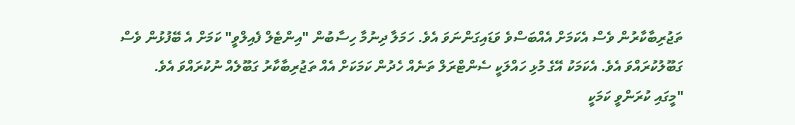ތަޖުރިބާކާރުން ވެސް އެކަމަށް އެއްބަސްވެ ވަޑައިގަންނަވަ އެވެ. ހަމަލާ ދިނުމާ ހިސާބުން "އިންޓެލް ފެއިލްވީ" ކަމަށް އެ ބޭފުޅުން ވެސް ގަބޫލުކުރައްވަ އެވެ. އެކަމަކު އޭގެ މުޅި ހައްލަކީ ސެންޓްރަލް ތަނެއް ހެދުން ކަމަކަށް އެއް ތަޖުރިބާކާރު ގަބޫލެއް ނުކުރައްވަ އެވެ.
"މީގައި ކުރަންވީ ކަމަކީ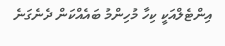އިންޓެލްއަކީ ކިހާ މުހިންމު ބައެއްކަން ދެނެގަނެ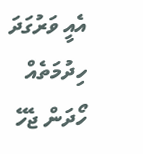އެއީ ވަރުގަދަ ހިދުމަތެއް ހޯދަން ޖެހޭ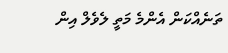ތަނެއްކަން އެންމެ މަތީ ލެވެލް އިން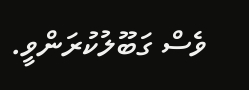ވެސް ގަބޫލުކުރަންވީ.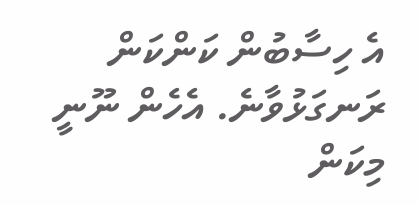އެ ހިސާބުން ކަންކަން ރަނގަޅުވާނެ. އެހެން ނޫނީ މިކަން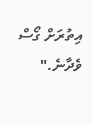އިތުރަށް ގޯސް ވެދާނެ."